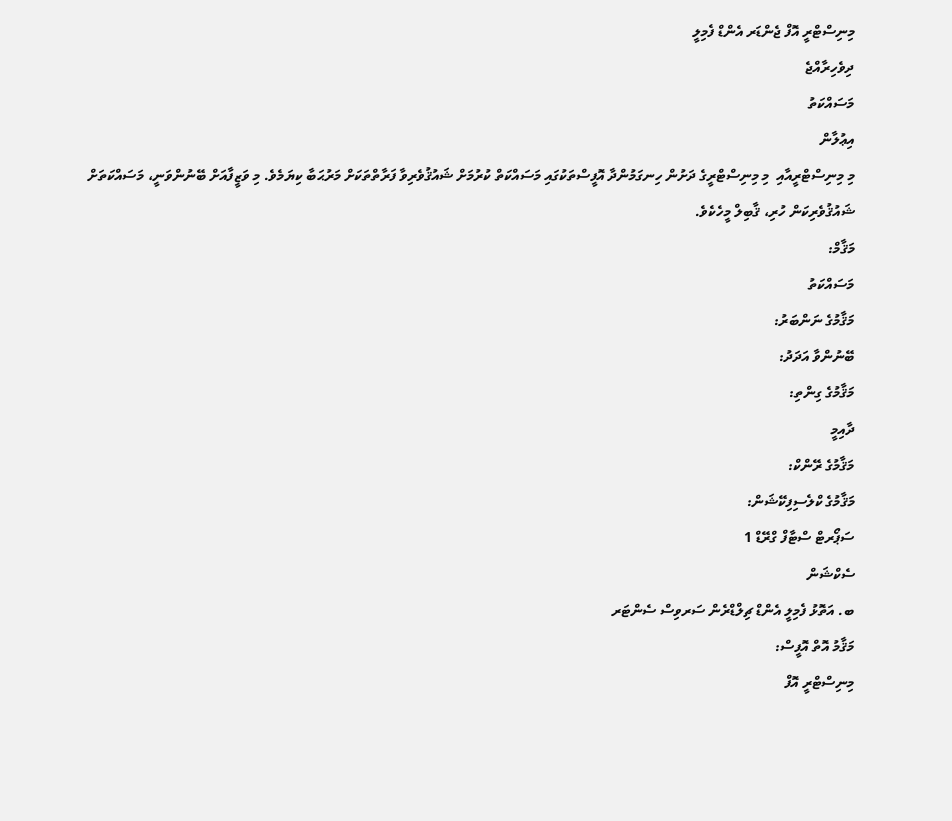މިނިސްޓްރީ އޮފް ޖެންޑަރ އެންޑް ފެމިލީ
ދިވެހިރާއްޖެ
މަސައްކަތު
އިޢުލާން
މި މިނިސްޓްރީއާއި  މި މިނިސްޓްރީގެ ދަށުން ހިނގަމުންދާ އޮފީސްތަކުގައި މަސައްކަތް ކުރުމަށް ޝައުޤުވެރިވާ ފަރާތްތަކަށް މަރުޙަބާ ކިޔަމެވެ. މި ވަޒީފާއަށް ބޭނުންވަނީ، މަސައްކަތަށް ޝައުޤުވެރިކަން ހުރި، ޤާބިލް މީހެކެވެ.
މަޤާމް:
މަސައްކަތު
މަޤާމުގެ ނަންބަރު:
ބޭނުންވާ އަދަދު:
މަޤާމުގެ ގިންތި:
ދާއިމީ
މަޤާމުގެ ރޭންކް:
މަޤާމުގެ ކްލެސިފިކޭޝަން:
ސަޕޯރޓް ސްޓާފް ގްރޭޑް 1
ސެކްޝަން
ބ. އަތޮޅު ފެމިލީ އެންޑް ޗިލްޑްރެން ސަރވިސް ސެންޓަރ
މަޤާމު އޮތް އޮފީސް:
މިނިސްޓްރީ އޮފް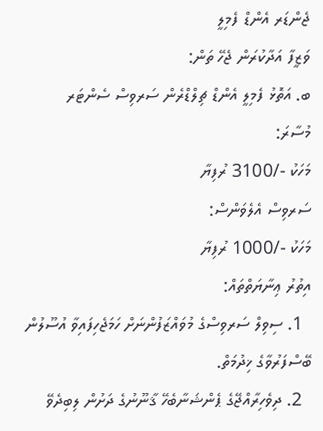ޖެންޑަރ އެންޑް ފެމިލީ
ވަޒީފާ އަދާކުރަން ޖެހޭ ތަން:
ބ. އަތޮޅު ފެމިލީ އެންޑް ޗިލްޑްރެން ސަރވިސް ސެންޓަރ
މުސާރަ:
މަހަކު -/3100 ރުފިޔާ
ސަރވިސް އެލެވަންސް:
މަހަކު -/1000 ރުފިޔާ
އިތުރު ޢިނާޔަތްތައް:
  1. ސިވިލް ސަރވިސްގެ މުވައްޒަފުންނަށް ހަމަޖެހިފައިވާ އުސޫލުން ބޭސްފަރުވާގެ ޚިދުމަތް.
  2. ދިވެހިރާއްޖޭގެ ޕެންޝަނާބެހޭ ޤާނޫނުގެ ދަށުން ލިބިދެވޭ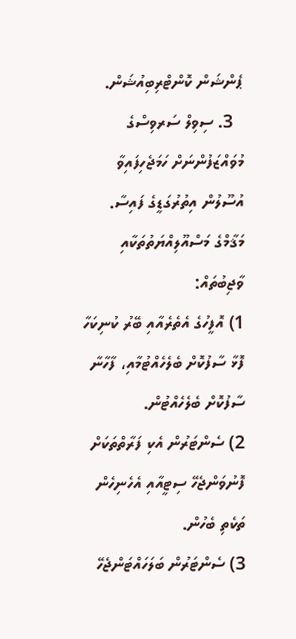ޕެންޝަން ކޮންޓްރިބިއުޝަން.
  3. ސިވިލް ސަރވިސްގެ މުވައްޒަފުންނަށް ހަމަޖެހިފައިވާ އުސޫލުން އިތުރުގަޑީގެ ފައިސާ.
މަޤާމްގެ މަސްއޫލިއްޔަތުތަކާއި ވާޖިބުތައް:
1) އޮފީހުގެ އެތެރެއާއި ބޭރު ކުނިކަހާ ފޮޅާ ސާފުކޮށް ބެލެހެއްޓުމާއި، ފާހާނާ ސާފުކޮށް ބެލެހެއްޓުން.
2) ސެންޓަރުން އެކި ފަރާތްތަކަށް ފޮނުވަންޖެހޭ ސިޓީއާއި އެހެނިހެން ތަކެތި ބެހުން.
3) ސެންޓަރުން ބަލަހައްޓަންޖެހޭ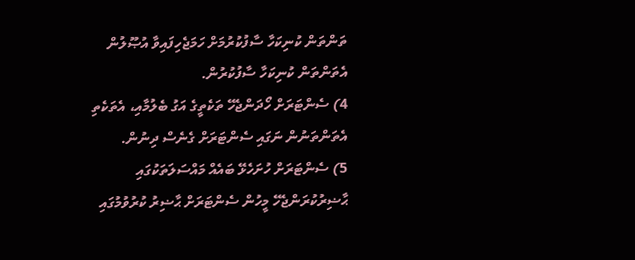ތަންތަން ކުނިކަހާ ސާފުކުރުމަށް ހަމަޖެހިފައިވާ އުޞޫލުން އެތަންތަން ކުނިކަހާ ސާފުކުރުން.
4) ސެންޓަރަށް ހޯދަންޖެހޭ ތަކެތީގެ އަގު ބެލުމާއި، އެތަކެތި އެތަންތަނުން ނަގައި ސެންޓަރަށް ގެނެސް ދިނުން.
5) ސެންޓަރަށް ހުށަހެޅޭ ބައެއް މައްސަލަތަކުގައި ޙާޟިރުކުރަންޖެހޭ މީހުން ސެންޓަރަށް ޙާޟިރު ކުރުވުމުގައި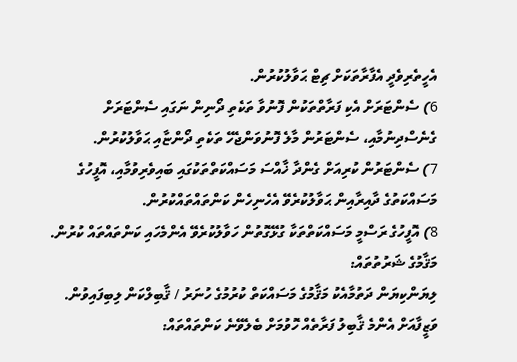އެހީތެރިވެދީ އެފާރާތަކަށް ޗިޓް ޙަވާލުކުރުން.
6) ސެންޓަރަށް އެކި ފަރާތްތަކުން ފޮނުވާ ތަކެތި ދޯނިން ނަގައި ސެންޓަރަށް ގެނެސްދިނުމާއި، ސެންޓަރުން މާލެ ފޮނުވަންޖެހޭ ތަކެތި ދޯންޏާއި ޙަވާލުކުރުން.
7) ސެންޓަރުން ކުރިއަށް ގެންދާ ޚާއްސަ މަސައްކަތްތަކުގައި ބައިވެރިވުމާއި، އޮފީހުގެ މަސައްކަތުގެ ދާއިރާއިން ޙަވާލުކުރެވޭ އެހެނިހެން ކަންތައްތައްކުރުން.
8) އޮފީހުގެ ރަސްމީ މަސައްކަތްތަކާ ގުޅޭގޮތުން ހަވާލުކުރެވޭ އެންމެހައި ކަންތައްތައް ކުރުން.
މަޤާމުގެ ޝަރުތުތައް:
ލިޔަންކިޔަން ދަތުމާއެކު މަޤާމުގެ މަސައްކަތް ކުރުމުގެ ހުނަރު / ޤާބިލްކަން ލިބިފައިވުން.
ވަޒީފާއަށް އެންމެ ޤާބިލު ފަރާތެއް ހޮވުމަށް ބެލެވޭނެ ކަންތައްތައް: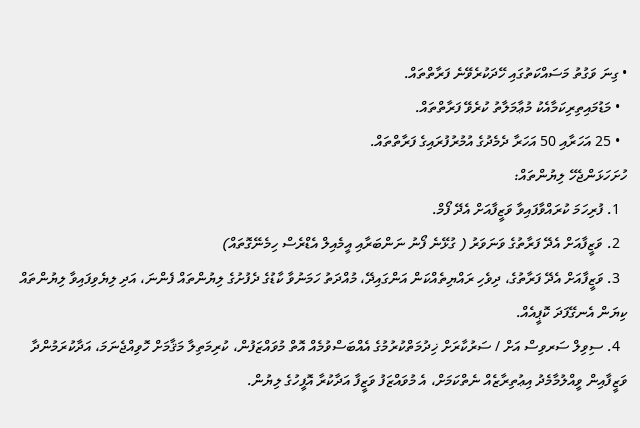• ގިނަ ވަގުތު މަސައްކަތުގައި ހޭދަކުރެވޭނެ ފަރާތްތައް.
  • މަޑުމައިތިރިކަމާއެކު މުޢާމަލާތު ކުރެވޭ ފަރާތްތައް.
  • 25 އަހަރާއި 50 އަހަރާ ދެމެދުގެ އުމުރުފުރައިގެ ފަރާތްތައް.
ހުށަހަޅަންޖެހޭ ލިޔުންތައް:
  1. ފުރިހަމަ ކުރައްވާފައިވާ ވަޒީފާއަށް އެދޭ ފޯމް.
  2. ވަޒީފާއަށް އެދޭ ފަރާތުގެ ވަނަވަރު ( ގުޅޭނެ ފޯނު ނަންބަރާއި އީމެއިލް އެޑްރެސް ހިމެނޭގޮތައް)
  3. ވަޒީފާއަށް އެދޭ ފަރާތުގެ، ދިވެހި ރައްޔިތެއްކަން އަންގައިދޭ، މުއްދަތު ހަމަނުވާ ކާޑުގެ ދެފުށުގެ ލިޔުންތައް ފެންނަ، އަދި ލިޔެވިފައިވާ ލިޔުންތައް ކިޔަން އެނގޭފަދަ ކޮޕީއެއް.
  4. ސިވިލް ސަރވިސް އަށް / ސަރުކާރަށް ޚިދުމަތްކުރުމުގެ އެއްބަސްވުމެއް އޮތް މުވައްޒަފުން، ކުރިމަތިލާ މަޤާމަށް ހޮވިއްޖެނަމަ، އަދާކުރަމުންދާ ވަޒީފާއިން ވީއްލުމާމެދު އިޢުތިރާޒެއް ނެތްކަމަށް، އެ މުވައްޒަފު ވަޒީފާ އަދާކުރާ އޮފީހުގެ ލިޔުން.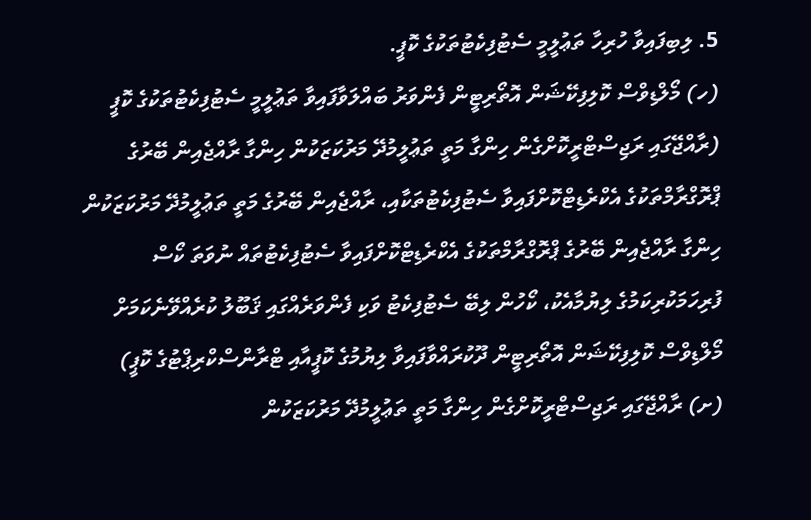5. ލިބިފައިވާ ހުރިހާ ތަޢުލީމީ ސެޓުފިކެޓުތަކުގެ ކޮޕީ.
(ހ) މޯލްޑިވްސް ކޮލިފިކޭޝަން އޮތޯރިޓީން ފެންވަރު ބައްލަވާފައިވާ ތަޢުލީމީ ސެޓުފިކެޓުތަކުގެ ކޮޕީ (ރާއްޖޭގައި ރަޖިސްޓްރީކޮށްގެން ހިންގާ މަތީ ތަޢުލީމުދޭ މަރުކަޒަކުން ހިންގާ ރާއްޖެއިން ބޭރުގެ ޕްރޮގްރާމްތަކުގެ އެކްރެޑިޓްކޮށްފައިވާ ސެޓުފިކެޓުތަކާއި، ރާއްޖެއިން ބޭރުގެ މަތީ ތަޢުލީމުދޭ މަރުކަޒަކުން ހިންގާ ރާއްޖެއިން ބޭރުގެ ޕްރޮގްރާމްތަކުގެ އެކްރެޑިޓްކޮށްފައިވާ ސެޓުފިކެޓުތައް ނުވަތަ ކޯސް ފުރިހަމަކުރިކަމުގެ ލިޔުމާއެކު، ކޯހުން ލިބޭ ސެޓުފިކެޓު ވަކި ފެންވަރެއްގައި ޤަބޫލު ކުރެއްވޭނެކަމަށް މޯލްޑިވްސް ކޮލިފިކޭޝަން އޮތޯރިޓީން ދޫކުރައްވާފައިވާ ލިޔުމުގެ ކޮޕީއާއި ޓްރާންސްކްރިޕްޓުގެ ކޮޕީ)
(ށ) ރާއްޖޭގައި ރަޖިސްޓްރީކޮށްގެން ހިންގާ މަތީ ތަޢުލީމުދޭ މަރުކަޒަކުން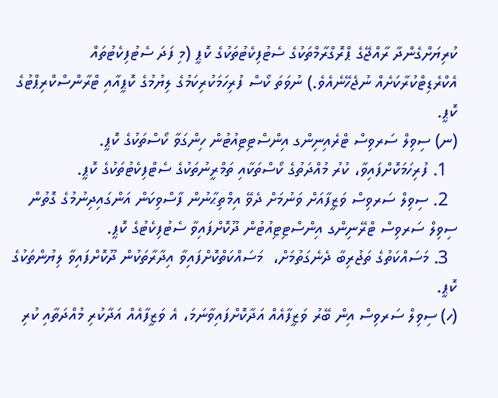ކުރިޔަށްގެންދާ ރާއްޖޭގެ ޕްރޮގްރާމްތަކުގެ ސެޓުފިކެޓުތަކުގެ ކޮޕީ (މި ފަދަ ސެޓުފިކެޓުތައް އެކްރެޑިޓްކުރާކަށެއް ނުޖެހޭނެއެވެ.) ނުވަތަ ކޯސް ފުރިހަމަކުރިކަމުގެ ލިޔުމުގެ ކޮޕީއާއި ޓްރާންސްކްރިޕްޓުގެ ކޮޕީ.
(ނ) ސިވިލް ސަރވިސް ޓްރެއިނިންގ އިންސްޓިޓިއުޓުން ހިންގަވާ ކޯސްތަކުގެ ކޮޕީ.
  1. ފުރިހަމަކޮށްފައިވާ، ކުރު މުއްދަތުގެ ކޯސްތަކާއި ތަމްރީނުތަކުގެ ސެޓްފިކެޓުތަކުގެ ކޮޕީ.
  2. ސިވިލް ސަރވިސް ވަޒީފާއަށް ވަނުމަށް ދެވޭ އިމްތިޙާނުން ފާސްވިކަން އަންގައިދިނުމުގެ ގޮތުން ސިވިލް ސަރވިސް ޓްރޭނިންގ އިންސްޓިޓިއުޓުން ދޫކޮށްފައިވާ ސެޓުފިކެޓުގެ ކޮޕީ.
  3. މަސައްކަތުގެ ތަޖުރިބާ ދެނެގަތުމަށް،  މަސައްކަތްކޮށްފައިވާ އިދާރާތަކުން ދޫކޮށްފައިވާ ލިޔުންތަކުގެ ކޮޕީ.
(ހ) ސިވިލް ސަރވިސް އިން ބޭރު ވަޒީފާއެއް އަދާކޮށްފައިވާނަމަ، އެ ވަޒީފާއެއް އަދާކުރި މުއްދަތާއި ކުރި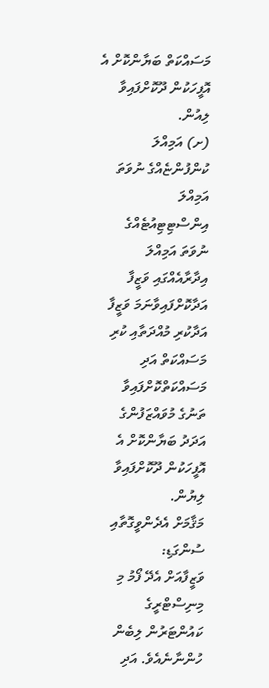މަސައްކަތް ބަޔާންކޮށް އެ އޮފީހަކުން ދޫކޮށްފައިވާ ލިއުން.
(ށ) އަމިއްލަ ކުންފުންޏެއްގެ ނުވަތަ އަމިއްލަ އިންސްޓިޓިއުޓެއްގެ ނުވަތަ އަމިއްލަ އިދާރާއެއްގައި ވަޒީފާ އަދާކޮށްފައިވާނަމަ ވަޒީފާ އަދާކުރި މުއްދަތާއި ކުރި މަސައްކަތް އަދި މަސައްކަތްކޮށްފައިވާ ތަނުގެ މުވައްޒަފުންގެ އަދަދު ބަޔާންކޮށް އެ އޮފީހަކުން ދޫކޮށްފައިވާ ލިޔުން.
މަޤާމަށް އެދެންވީގޮތާއި ސުންގަޑި:
ވަޒީފާއަށް އެދޭ ފޯމު މި މިނިސްޓްރީގެ ކައުންޓަރުން ލިބެން ހުންނާނެއެވެ. އަދި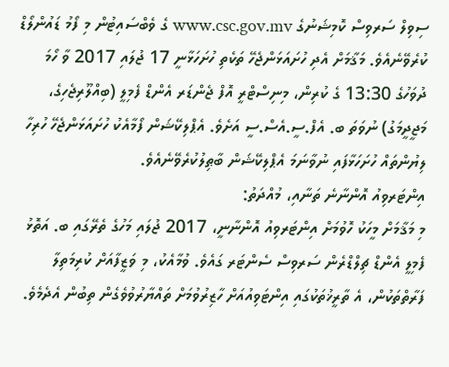ސިވިލް ސަރވިސް ކޮމިޝަނުގެ www.csc.gov.mv ގެ ވެބްސައިޓުން މި ފޯމު ޑައުންލޯޑް ކުރެވޭނެއެވެ. މަޤާމަށް އެދި ހުށައަޅަންޖެހޭ ތަކެތި ހުށަހަޅާނީ 17 ޖުލައި 2017 ވާ ހޯމަ ދުވަހުގެ 13:30 ގެ ކުރިން، މިނިސްޓްރީ އޮފް ޖެންޑަރ އެންޑް ފެމިލީ (ބިއްލޫރިޖެހިގެ، މަޖީދީމަގު) ނުވަތަ ބ. އެފް.ސީ.އެސް.ސީ އަށެވެ. އެޕްލިކޭޝަން ފޯމާއެކު ހުށައަޅަންޖެހޭ ހުރިހާ ލިޔުންތައް ހުށަހަޅާފައި ނުވާނަމަ އެޕްލިކޭޝަން ބާޠިލުކުރެވޭނެއެވެ.
އިންޓަރވިއު އޮންނާނެ ތަނާއި، މުއްދަތު:
މި މަޤާމަށް މީހަކު ހޮވުމަށް އިންޓަރވިއު އޮންނާނީ، 2017 ޖުލައި މަހުގެ ތެރޭގައި ބ. އަތޮޅު ފެމިލީ އެންޑް ޗިލްޑްރެން ސަރވިސް ސެންޓަރ ގައެވެ. ވުމާއެކު، މި ވަޒީފާއަށް ކުރިމަތިލާ ފަރާތްތަކުން، އެ ތާރީޚުތަކުގައި އިންޓަވިއުއަށް ހާޒިރުވުމަށް ތައްޔާރުވުވެގެން ތިބުން އެދެމެވެ.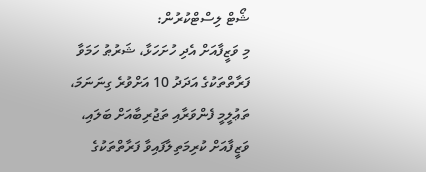ޝޯޓް ލިސްޓްކުރުން:
މި ވަޒީފާއަށް އެދި ހުށަހަޅާ، ޝަރުޠު ހަމަވާ ފަރާތްތަކުގެ އަދަދު 10 އަށްވުރެ ގިނަނަމަ، ތަޢުލީމީ ފެންވަރާއި ތަޖުރިބާއަށް ބަލައި، ވަޒީފާއަށް ކުރިމަތިލާފައިވާ ފަރާތްތަކުގެ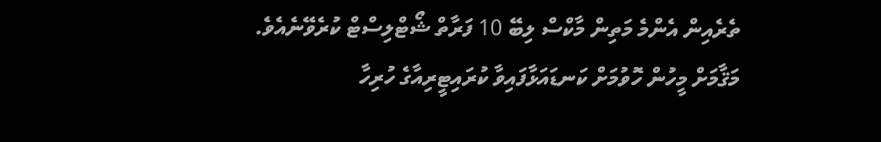ތެރެއިން އެންމެ މަތިން މާކްސް ލިބޭ 10 ފަރާތް ޝޯޓްލިސްޓް ކުރެވޭނެއެވެ.
މަޤާމަށް މީހުން ހޮވުމަށް ކަނޑައަޅާފައިވާ ކުރައިޓީރިއާގެ ހުރިހާ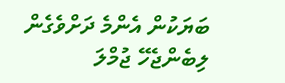ބަޔަކުން އެންމެ ދަށްވެގެން ލިބެންޖެހޭ ޖުމްލަ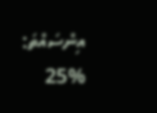އިންސައްތަ:
25%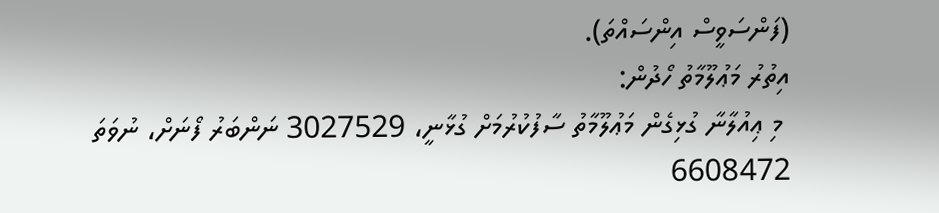(ފަންސަވީސް އިންސައްތަ).
އިތުރު މަޢުލޫމާތު ހޯދުން:
 މި ޢިއުލާނާ ގުޅިގެން މަޢުލޫމާތު ސާފުކުރުމަށް ގުޅާނީ، 3027529 ނަންބަރު ފޯނަށް، ނުވަތަ 6608472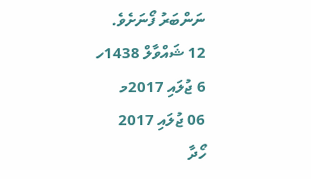ނަންބަރު ފޯނަށެވެ.
12 ޝައްވާލް 1438ހ
6 ޖުލައި 2017މ
06 ޖުލައި 2017
ހޯދާ